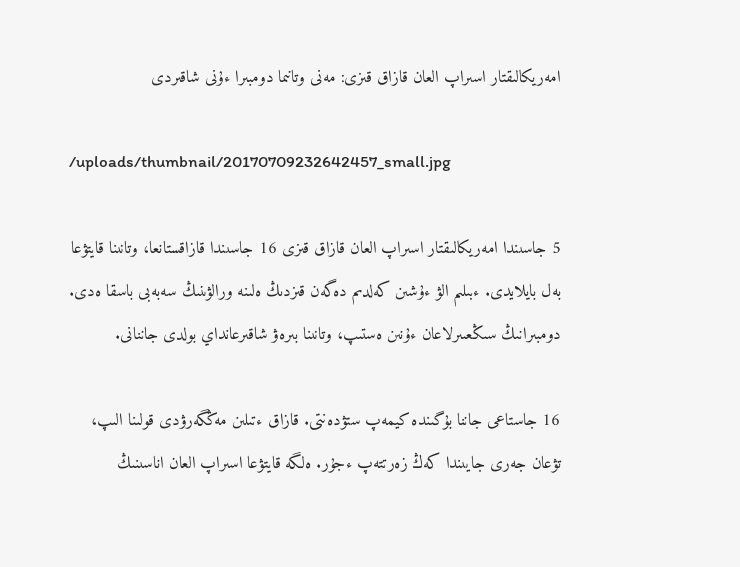امەريكالىقتار اسىراپ العان قازاق قىزى: مەنى وتانىما دومبىرا ءۇنى شاقىردى

/uploads/thumbnail/20170709232642457_small.jpg

5 جاسىندا امەريكالىقتار اسىراپ العان قازاق قىزى 16 جاسىندا قازاقستانعا، وتانىنا قايتۋعا بەل بايلايدى. ءبىلىم الۋ ءۇشىن كەلدىم دەگەن قىزدىڭ ەلىنە ورالۋىنىڭ سەبەبى باسقا ەدى. دومبىرانىڭ سىڭعىىرلاعان ءۇنىن ەستىپ، وتانىنا بىرەۋ شاقىرعانداي بولدى جاننانى.

16 جاستاعى جاننا بۇگىندە كيمەپ ستۋدەنتى. قازاق ءتىلىن مەڭگەرۋدى قولىنا الىپ، تۋعان جەرى جايىندا كەڭ زەرتتەپ ءجۇر. ەلگە قايتۋعا اسىراپ العان اناسىنىڭ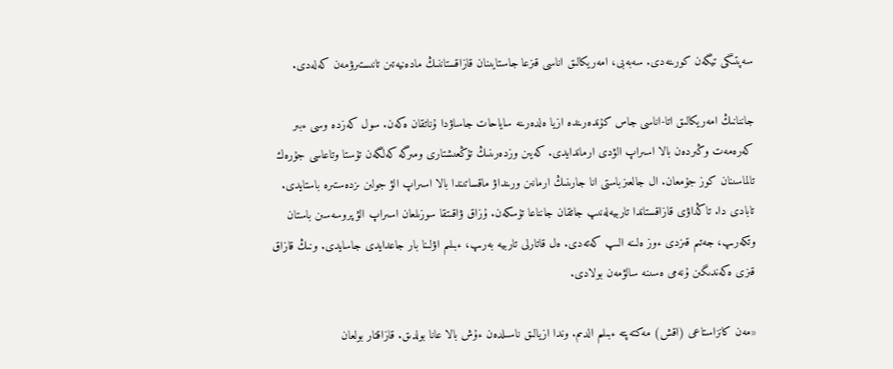سەپتىگى تيگەن كورىنەدى. سەبەبى، امەريكالىق اناسى قىزعا جاستايىنان قازاقستاننىڭ مادەنيەتىن تانىستىرۋمەن كەلەدى.

جاننانىڭ امەريكالىق اتا-اناسى جاس كۇندەرىندە ازيا ەلدەرىنە ساياحات جاساۋدا ۇناتقان ەكەن. سول كەزدە وسى ءبىر كەرەمەت وڭىردەن بالا اسىراپ الۋدى ارماندايدى. كەيىن وزدەرىنىڭ تۇڭعىشتارى ومىرگە كەلگەن تۇستا وتاعاسى جۇرەك تالماسىنان كوز جۇمعان. ال جالعىزباستى انا جارىنىڭ ارمانىن ورىنداۋ ماقساتىندا بالا اسىراپ الۋ جولىن ىزدەستىرە باستايدى. تابادى دا. تاڭداۋى قازاقستاندا تاربيەلەنىپ جاتقان جانناعا تۇسكەن. ۇزاق ۋاقىتقا سوزىلعان اسىراپ الۋ پروسەسىن باستان وتكەرىپ، جەتىم قىزدى ءوز ەلىنە الىپ كەتەدى. ەل قاتارلى تاربيە بەرىپ، ءبىلىم اۋلىنا بار جاعدايدى جاسايدى. ونىڭ قازاق قىزى ەكەندىگىن ۇنەمى ەسىنە سالۋمەن بولادى.

«مەن كانزاستاعى (اقش) مەكتەپتە ءبىلىم الدىم. وندا ازيالىق ناسىلدەن ءۇش بالا عانا بولدىق. قازاقتار بولعان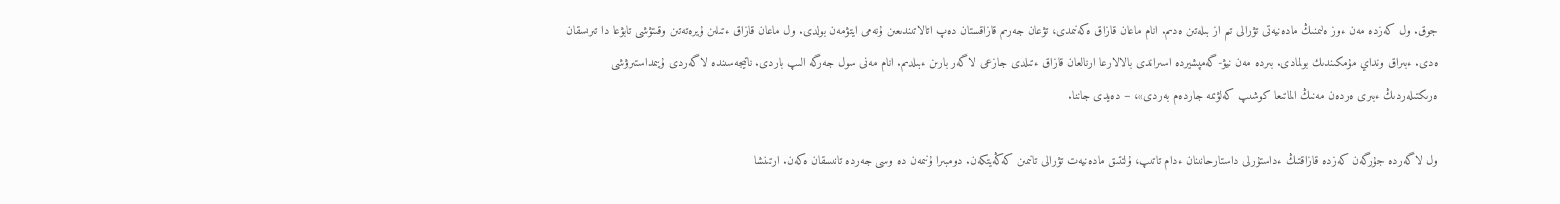جوق. ول كەزدە مەن ءوز ەلىمنىڭ مادەنيەتى تۋرالى تىم از بىلەتىن ەدىم. انام ماعان قازاق ەكەنىمدى، تۋعان جەرىم قازاقستان دەپ اتالاتىندىعىن ۇنەمى ايتۋمەن بولدى. ول ماعان قازاق ءتىلىن ۇيرەتەتىن وقىتۋشى تابۋعا دا تىرىسقان ەدى. ءبىراق ونداي مۇمكىندىك بولمادى. بىردە مەن نيۋ-گەمپشيردە اسىراندى بالالارعا ارنالعان قازاق ءتىلدى جازعى لاگەر بارىن ءبىلدىم. انام مەنى سول جەرگە الىپ باردى. ناتيجەسىندە لاگەردى ۇيىمداستىرۋشى ەرىكتىلەردىڭ ءبىرى ەردەن مەنىڭ الماتىعا كوشىپ كەلۋىمە جاردەم بەردى»، – دەيدى جاننا.

ول لاگەردە جۇرگەن كەزدە قازاقتىڭ ءداستۇرلى داستارحانىنان ءدام تاتىپ، ۇلتتىق مادەنيەت تۋرالى تانىمىن كەڭەيتكەن. دومبىرا ۇنىمەن دە وسى جەردە تانىسقان ەكەن. ارتىنشا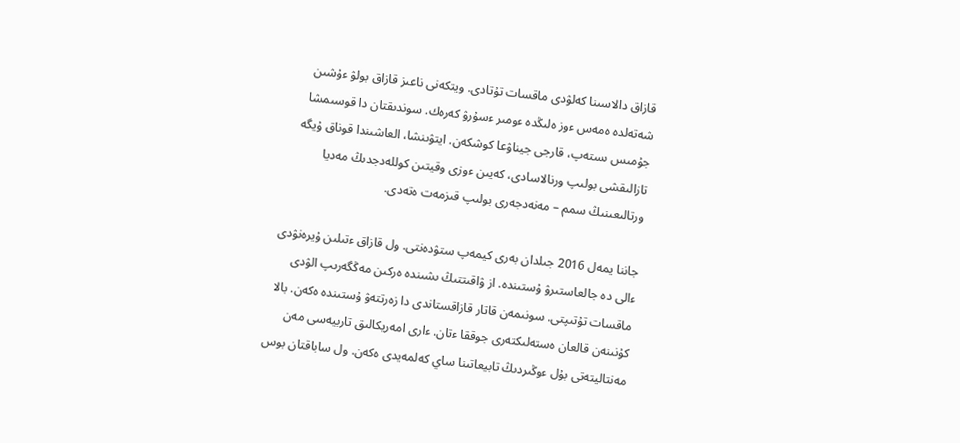قازاق دالاسىنا كەلۋدى ماقسات تۇتادى. ويتكەنى ناعىز قازاق بولۋ ءۇشىن شەتەلدە ەمەس ءوز ەلىڭدە ءومىر ءسۇرۋ كەرەك. سوندىقتان دا قوسىمشا جۇمىس ىستەپ، قارجى جيناۋعا كوشكەن. ايتۋىنشا، العاشىندا قوناق ۇيگە تازالىقشى بولىپ ورنالاسادى، كەيىن ءوزى وقيتىن كوللەدجدىڭ مەديا ورتالىعىنىڭ سمم – مەنەدجەرى بولىپ قىزمەت ەتەدى.

جاننا يمەل 2016 جىلدان بەرى كيمەپ ستۋدەنتى. ول قازاق ءتىلىن ۇيرەنۋدى ءالى دە جالعاستىرۋ ۇستىندە. از ۋاقىتتىڭ ىشىندە ەركىن مەڭگەرىپ الۋدى ماقسات تۇتىپتى. سونىمەن قاتار قازاقستاندى دا زەرتتەۋ ۇستىندە ەكەن. بالا كۇنىنەن قالعان ەستەلىكتەرى جوققا ءتان. ءارى امەريكالىق تاربيەسى مەن مەنتاليتەتى بۇل ءوڭىردىڭ تابيعاتىنا ساي كەلمەيدى ەكەن. ول ساباقتان بوس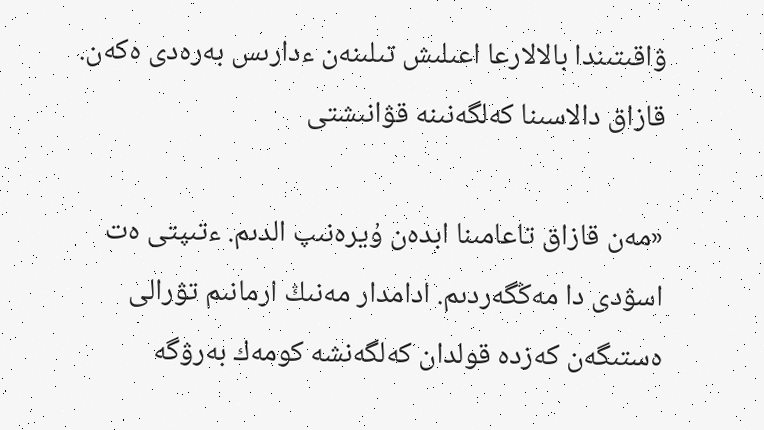ۋاقىتىندا بالالارعا اعىلىش تىلىنەن ءدارىس بەرەدى ەكەن. قازاق دالاسىنا كەلگەنىنە قۋانىشتى

«مەن قازاق تاعامىنا ابدەن ۇيرەنىپ الدىم. ءتىپتى ەت اسۋدى دا مەڭگەردىم. ادامدار مەنىڭ ارمانىم تۋرالى ەستىگەن كەزدە قولدان كەلگەنشە كومەك بەرۋگە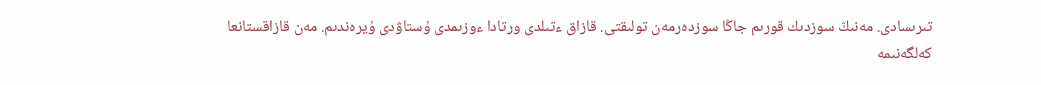تىرىسادى. مەنىڭ سوزدىك قورىم جاڭا سوزدەرمەن تولىقتى. قازاق ءتىلدى ورتادا ءوزىمدى ۇستاۋدى ۇيرەندىم. مەن قازاقستانعا كەلگەنىمە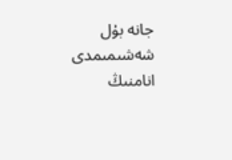جانە بۇل شەشىمىمدى انامنىڭ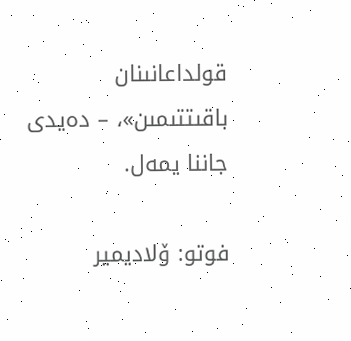قولداعانىنان باقىتتىمىن»، – دەيدى جاننا يمەل.

فوتو: ۆلاديمير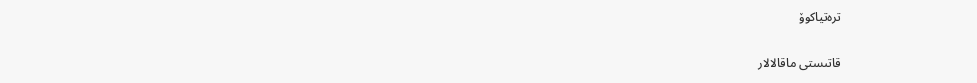ترەتياكوۆ

قاتىستى ماقالالار